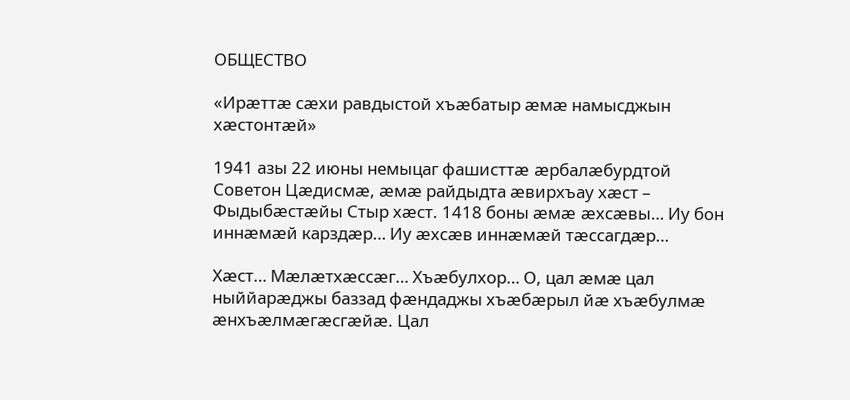ОБЩЕСТВО

«Ирæттæ сæхи равдыстой хъæбатыр æмæ намысджын хæстонтæй»

1941 азы 22 июны немыцаг фашисттæ æрбалæбурдтой Советон Цæдисмæ, æмæ райдыдта æвирхъау хæст – Фыдыбæстæйы Стыр хæст. 1418 боны æмæ æхсæвы… Иу бон иннæмæй карздæр… Иу æхсæв иннæмæй тæссагдæр…

Хæст… Мæлæтхæссæг… Хъæбулхор… О, цал æмæ цал ныййарæджы баззад фæндаджы хъæбæрыл йæ хъæбулмæ æнхъæлмæгæсгæйæ. Цал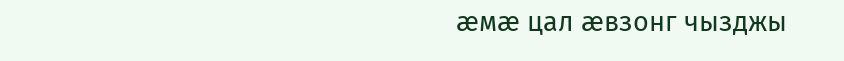æмæ цал æвзонг чызджы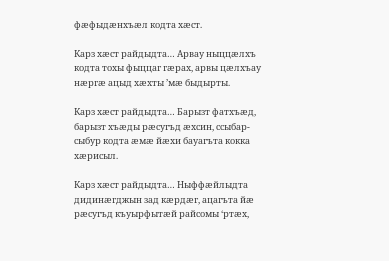фæфыдæнхъæл кодта хæст.

Карз хæст райдыдта… Арвау ныццæлхъ кодта тохы фыццаг гæрах, арвы цæлхъау нæргæ ацыд хæхты ’мæ быдырты.

Карз хæст райдыдта… Барызт фатхъæд, барызт хъæды рæсугъд æхсин, ссыбар-сыбур кодта æмæ йæхи бауагъта кокка хæрисыл.

Карз хæст райдыдта… Ныффæйлыдта дидинæгджын зад кæрдæг, ацагъта йæ рæсугъд къуырфытæй райсомы ‘ртæх,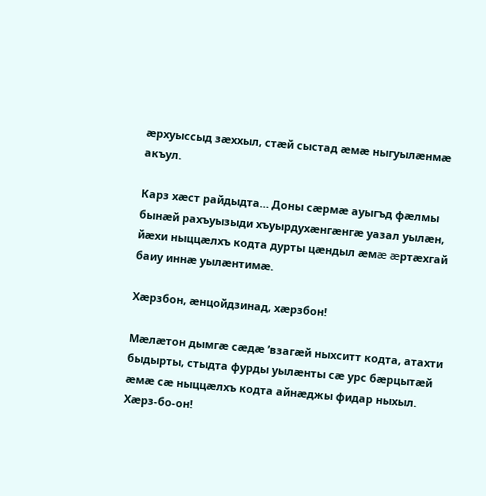æрхуыссыд зæххыл, стæй сыстад æмæ ныгуылæнмæ акъул.

Карз хæст райдыдта… Доны сæрмæ ауыгъд фæлмы бынæй рахъуызыди хъуырдухæнгæнгæ уазал уылæн, йæхи ныццæлхъ кодта дурты цæндыл æмæ æртæхгай баиу иннæ уылæнтимæ.

Хæрзбон, æнцойдзинад, хæрзбон!

Мæлæтон дымгæ сæдæ ’взагæй ныхситт кодта, атахти быдырты, стыдта фурды уылæнты сæ урс бæрцытæй æмæ сæ ныццæлхъ кодта айнæджы фидар ныхыл. Хæрз-бо-он!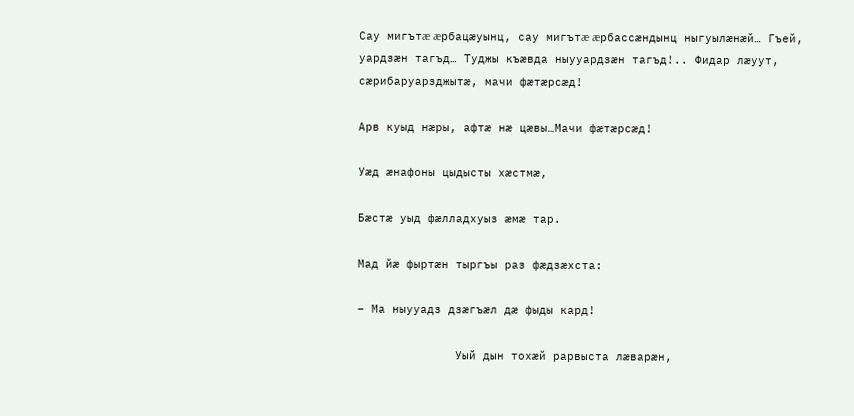Сау мигътæ æрбацæуынц, сау мигътæ æрбассæндынц ныгуылæнæй… Гъей, уардзæн тагъд… Туджы къæвда ныууардзæн тагъд!.. Фидар лæуут, сæрибаруарзджытæ, мачи фæтæрсæд!

Арв куыд нæры, афтæ нæ цæвы…Мачи фæтæрсæд!

Уæд æнафоны цыдысты хæстмæ,

Бæстæ уыд фæлладхуыз æмæ тар.

Мад йæ фыртæн тыргъы раз фæдзæхста:

– Ма ныууадз дзæгъæл дæ фыды кард!

              Уый дын тохæй рарвыста лæварæн,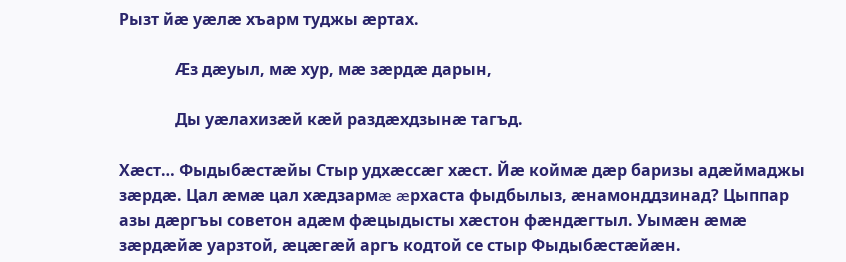Рызт йæ уæлæ хъарм туджы æртах.

              Æз дæуыл, мæ хур, мæ зæрдæ дарын,

              Ды уæлахизæй кæй раздæхдзынæ тагъд.

Хæст… Фыдыбæстæйы Стыр удхæссæг хæст. Йæ коймæ дæр баризы адæймаджы зæрдæ. Цал æмæ цал хæдзармæ æрхаста фыдбылыз, æнамонддзинад? Цыппар азы дæргъы советон адæм фæцыдысты хæстон фæндæгтыл. Уымæн æмæ зæрдæйæ уарзтой, æцæгæй аргъ кодтой се стыр Фыдыбæстæйæн.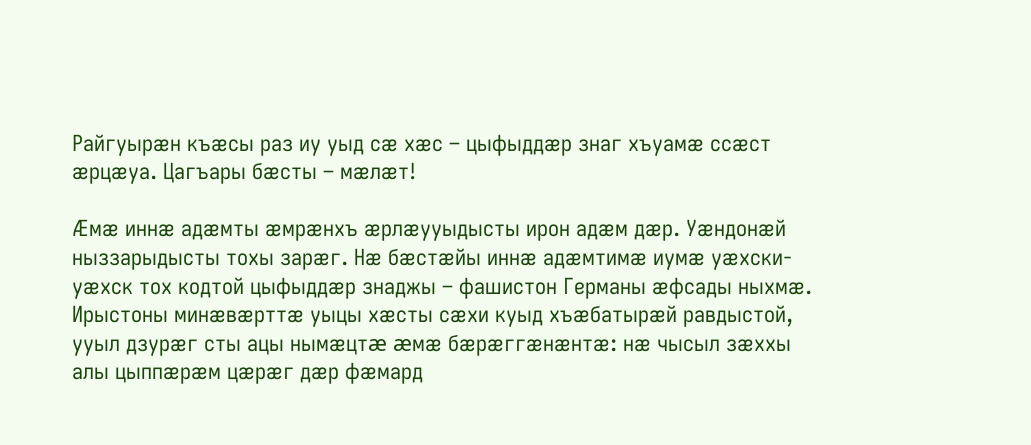Райгуырæн къæсы раз иу уыд сæ хæс – цыфыддæр знаг хъуамæ ссæст æрцæуа. Цагъары бæсты – мæлæт!

Æмæ иннæ адæмты æмрæнхъ æрлæууыдысты ирон адæм дæр. Уæндонæй ныззарыдысты тохы зарæг. Нæ бæстæйы иннæ адæмтимæ иумæ уæхски-уæхск тох кодтой цыфыддæр знаджы – фашистон Германы æфсады ныхмæ. Ирыстоны минæвæрттæ уыцы хæсты сæхи куыд хъæбатырæй равдыстой, ууыл дзурæг сты ацы нымæцтæ æмæ бæрæггæнæнтæ: нæ чысыл зæххы алы цыппæрæм цæрæг дæр фæмард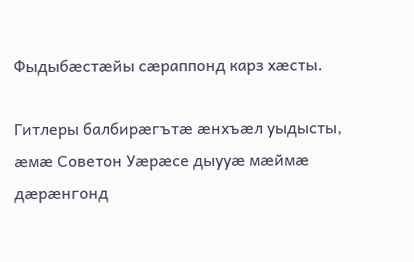Фыдыбæстæйы сæраппонд карз хæсты.

Гитлеры балбирæгътæ æнхъæл уыдысты, æмæ Советон Уæрæсе дыууæ мæймæ дæрæнгонд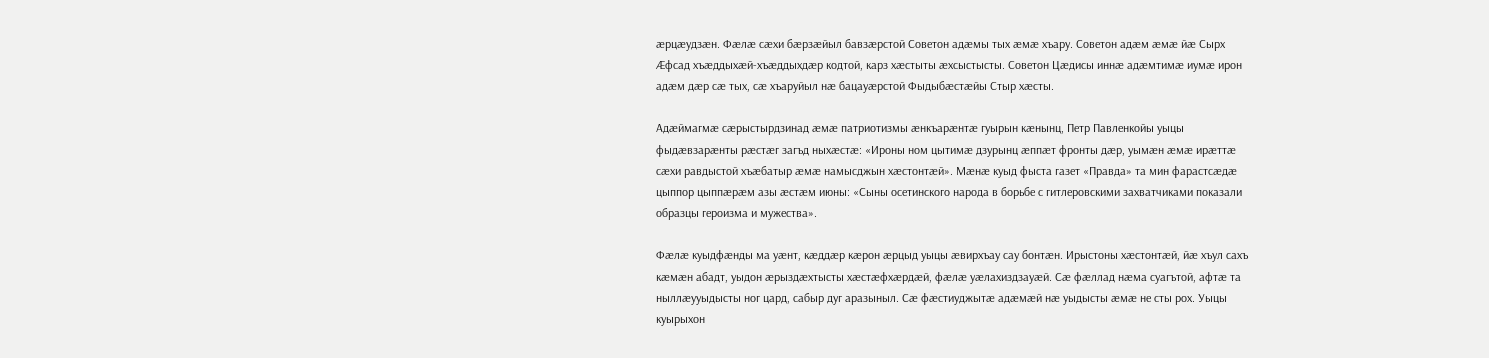æрцæудзæн. Фæлæ сæхи бæрзæйыл бавзæрстой Советон адæмы тых æмæ хъару. Советон адæм æмæ йæ Сырх Æфсад хъæддыхæй-хъæддыхдæр кодтой, карз хæстыты æхсыстысты. Советон Цæдисы иннæ адæмтимæ иумæ ирон адæм дæр сæ тых, сæ хъаруйыл нæ бацауæрстой Фыдыбæстæйы Стыр хæсты.

Адæймагмæ сæрыстырдзинад æмæ патриотизмы æнкъарæнтæ гуырын кæнынц, Петр Павленкойы уыцы фыдæвзарæнты рæстæг загъд ныхæстæ: «Ироны ном цытимæ дзурынц æппæт фронты дæр, уымæн æмæ ирæттæ сæхи равдыстой хъæбатыр æмæ намысджын хæстонтæй». Мæнæ куыд фыста газет «Правда» та мин фарастсæдæ цыппор цыппæрæм азы æстæм июны: «Сыны осетинского народа в борьбе с гитлеровскими захватчиками показали образцы героизма и мужества».

Фæлæ куыдфæнды ма уæнт, кæддæр кæрон æрцыд уыцы æвирхъау сау бонтæн. Ирыстоны хæстонтæй, йæ хъул сахъ кæмæн абадт, уыдон æрыздæхтысты хæстæфхæрдæй, фæлæ уæлахиздзауæй. Сæ фæллад нæма суагътой, афтæ та ныллæууыдысты ног цард, сабыр дуг аразыныл. Сæ фæстиуджытæ адæмæй нæ уыдысты æмæ не сты рох. Уыцы куырыхон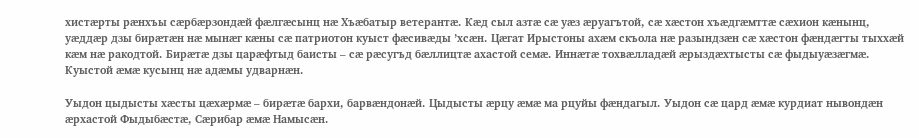хистæрты рæнхъы сæрбæрзондæй фæлгæсынц нæ Хъæбатыр ветерантæ. Кæд сыл азтæ сæ уæз æруагътой, сæ хæстон хъæдгæмттæ сæхион кæнынц, уæддæр дзы бирæтæн нæ мынæг кæны сæ патриотон куыст фæсивæды ’хсæн. Цæгат Ирыстоны ахæм скъола нæ разындзæн сæ хæстон фæндæгты тыххæй кæм нæ ракодтой. Бирæтæ дзы царæфтыд баисты – сæ рæсугъд бæллицтæ ахастой семæ. Иннæтæ тохвæлладæй æрыздæхтысты сæ фыдыуæзæгмæ. Куыстой æмæ кусынц нæ адæмы удварнæн.

Уыдон цыдысты хæсты цæхæрмæ – бирæтæ бархи, барвæндонæй. Цыдысты æрцу æмæ ма рцуйы фæндагыл. Уыдон сæ цард æмæ курдиат нывондæн æрхастой Фыдыбæстæ, Сæрибар æмæ Намысæн.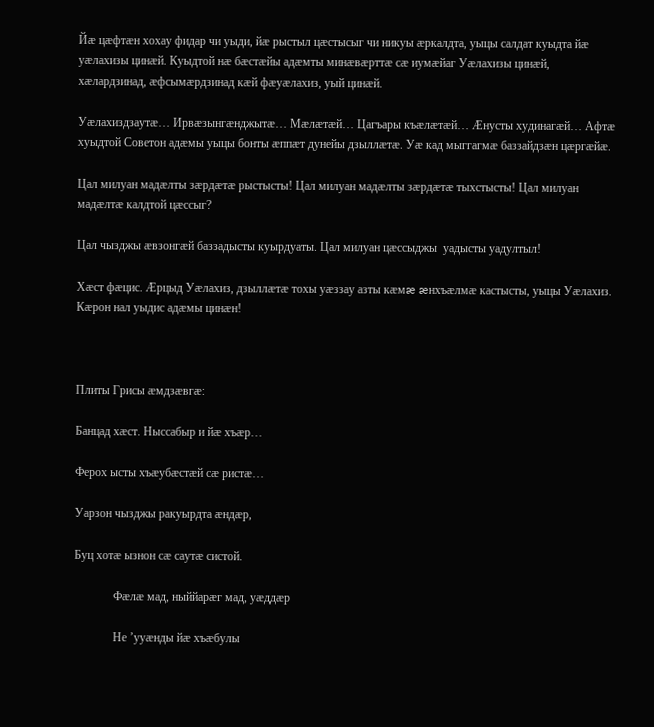Йæ цæфтæн хохау фидар чи уыди, йæ рыстыл цæстысыг чи никуы æркалдта, уыцы салдат куыдта йæ уæлахизы цинæй. Куыдтой нæ бæстæйы адæмты минæвæрттæ сæ иумæйаг Уæлахизы цинæй, хæлардзинад, æфсымæрдзинад кæй фæуæлахиз, уый цинæй.

Уæлахиздзаутæ… Ирвæзынгæнджытæ… Мæлæтæй… Цагъары къæлæтæй… Æнусты худинагæй… Афтæ хуыдтой Советон адæмы уыцы бонты æппæт дунейы дзыллæтæ. Уæ кад мыггагмæ баззайдзæн цæргæйæ.

Цал милуан мадæлты зæрдæтæ рыстысты! Цал милуан мадæлты зæрдæтæ тыхстысты! Цал милуан мадæлтæ калдтой цæссыг?

Цал чызджы æвзонгæй баззадысты куырдуаты. Цал милуан цæссыджы  уадысты уадултыл!

Хæст фæцис. Æрцыд Уæлахиз, дзыллæтæ тохы уæззау азты кæмæ æнхъæлмæ кастысты, уыцы Уæлахиз. Кæрон нал уыдис адæмы цинæн!



Плиты Грисы æмдзæвгæ:

Банцад хæст. Ныссабыр и йæ хъæр…

Ферох ысты хъæубæстæй сæ ристæ…

Уарзон чызджы ракуырдта æндæр,

Буц хотæ ызнон сæ саутæ систой.

             Фæлæ мад, ныййарæг мад, уæддæр

             Не ’ууæнды йæ хъæбулы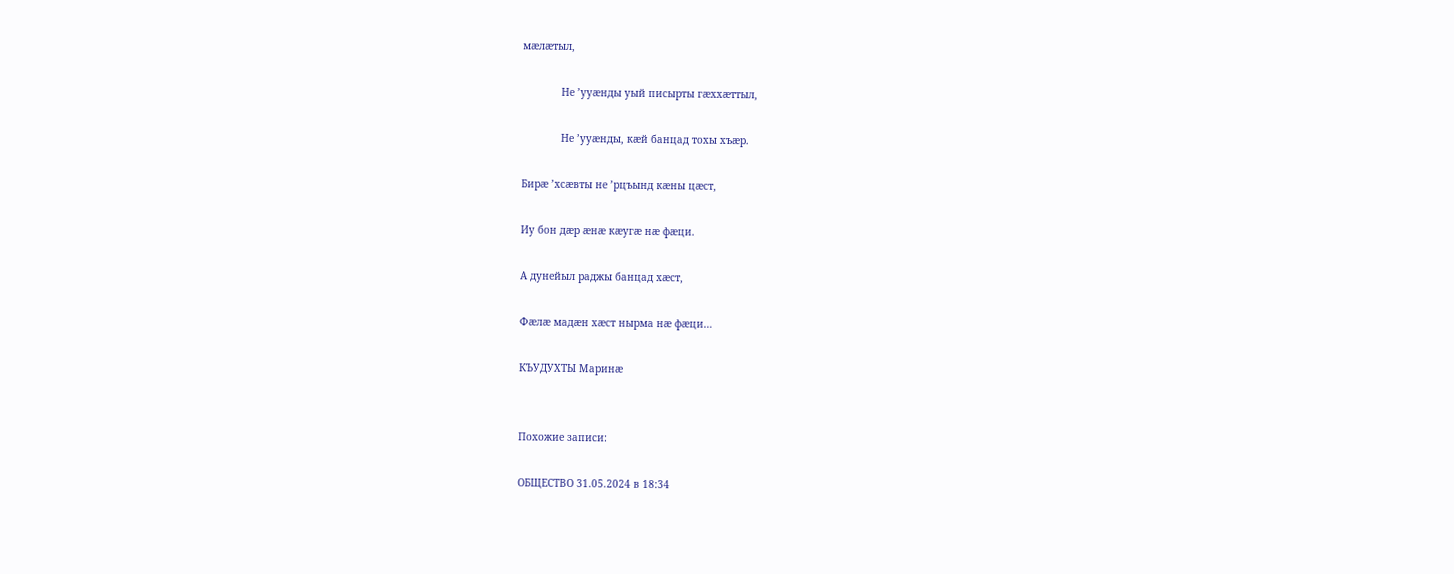мæлæтыл,

             Не ’ууæнды уый писырты гæххæттыл,

             Не ’ууæнды, кæй банцад тохы хъæр.

Бирæ ’хсæвты не ’рцъынд кæны цæст,

Иу бон дæр æнæ кæугæ нæ фæци.

А дунейыл раджы банцад хæст,

Фæлæ мадæн хæст нырма нæ фæци…

КЪУДУХТЫ Маринæ


Похожие записи:

ОБЩЕСТВО 31.05.2024 в 18:34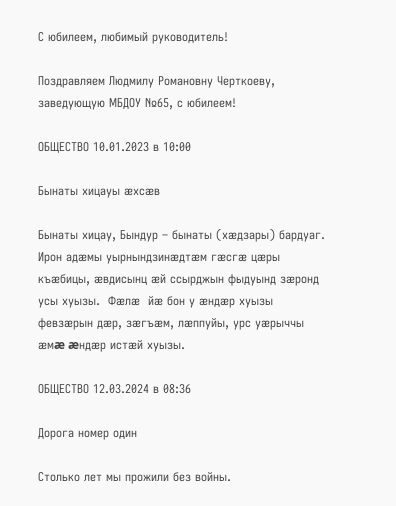С юбилеем, любимый руководитель!

Поздравляем Людмилу Романовну Черткоеву, заведующую МБДОУ №65, с юбилеем!

ОБЩЕСТВО 10.01.2023 в 10:00

Бынаты хицауы æхсæв

Бынаты хицау, Бындур – бынаты (хæдзары) бардуаг. Ирон адæмы уырнындзинæдтæм гæсгæ цæры къæбицы, æвдисынц æй ссырджын фыдуынд зæронд усы хуызы.  Фæлæ  йæ бон у æндæр хуызы февзæрын дæр, зæгъæм, лæппуйы, урс уæрыччы æмæ æндæр истæй хуызы.

ОБЩЕСТВО 12.03.2024 в 08:36

Дорога номер один

Столько лет мы прожили без войны.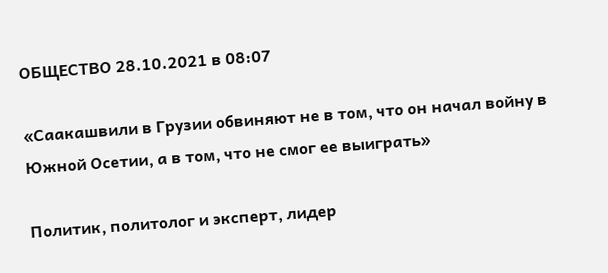ОБЩЕСТВО 28.10.2021 в 08:07

«Саакашвили в Грузии обвиняют не в том, что он начал войну в Южной Осетии, а в том, что не смог ее выиграть»

Политик, политолог и эксперт, лидер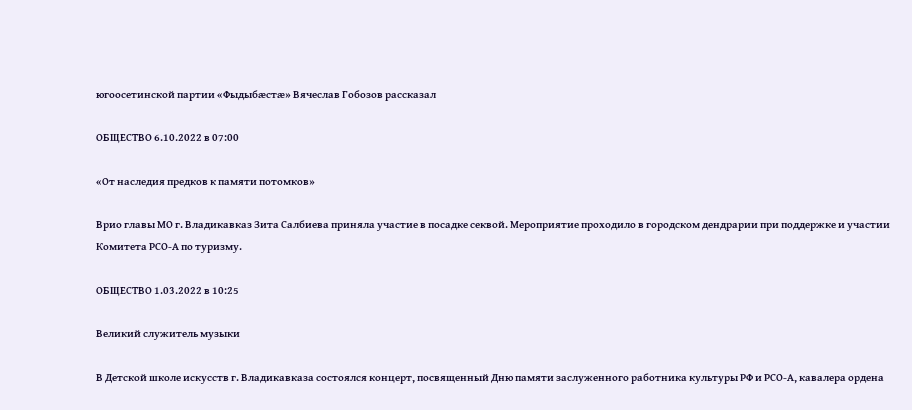югоосетинской партии «Фыдыбæстæ» Вячеслав Гобозов рассказал

ОБЩЕСТВО 6.10.2022 в 07:00

«От наследия предков к памяти потомков»

Врио главы МО г. Владикавказ Зита Салбиева приняла участие в посадке секвой. Мероприятие проходило в городском дендрарии при поддержке и участии Комитета РСО-А по туризму.

ОБЩЕСТВО 1.03.2022 в 10:25

Великий служитель музыки

В Детской школе искусств г. Владикавказа состоялся концерт, посвященный Дню памяти заслуженного работника культуры РФ и РСО-А, кавалера ордена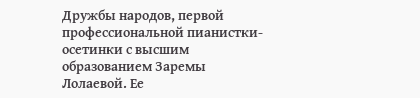Дружбы народов, первой профессиональной пианистки-осетинки с высшим образованием Заремы Лолаевой. Ее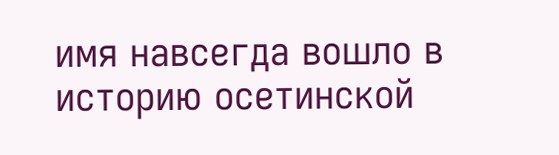имя навсегда вошло в историю осетинской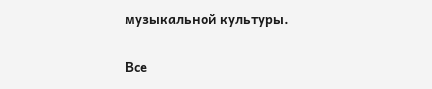музыкальной культуры.

Все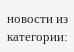новости из категории: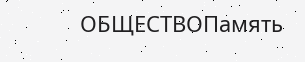ОБЩЕСТВОПамять